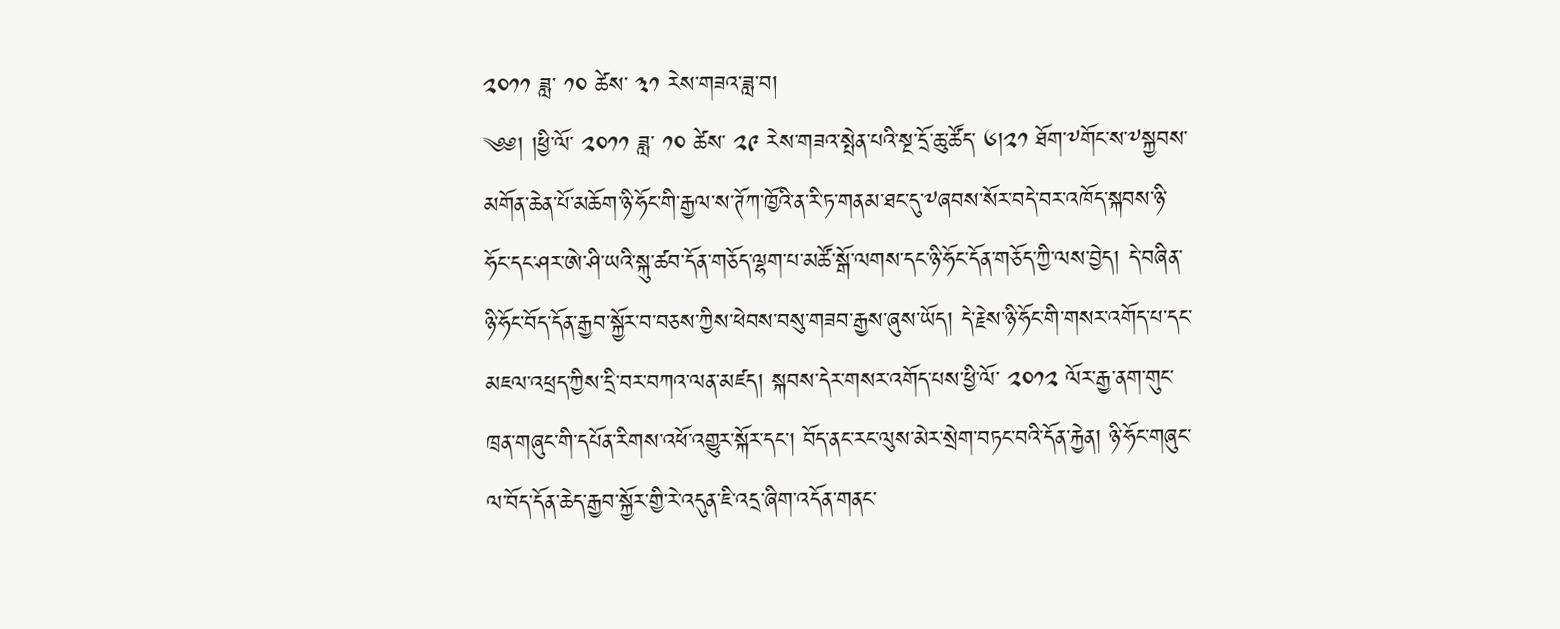༢༠༡༡ ཟླ་ ༡༠ ཚེས་ ༣༡ རེས་གཟའ་ཟླ་བ།
༄༅། །ཕྱི་ལོ་ ༢༠༡༡ ཟླ་ ༡༠ ཚེས་ ༢༩ རེས་གཟའ་སྤེན་པའི་སྔ་དྲོ་ཆུ་ཚོད་ ༦།༢༡ ཐོག་༸གོང་ས་༸སྐྱབས་མགོན་ཆེན་པོ་མཆོག་ཉི་ཧོང་གི་རྒྱལ་ས་ཊོཀ་ཁྱོའི་ན་རི་ཏ་གནམ་ཐང་དུ་༸ཞབས་སོར་བདེ་བར་འཁོད་སྐབས་ཉི་ཧོང་དང་ཤར་ཨེ་ཤི་ཡའི་སྐུ་ཚབ་དོན་གཅོད་ལྷག་པ་མཚོ་སྒོ་ལགས་དང་ཉི་ཧོང་དོན་གཅོད་ཀྱི་ལས་བྱེད། དེ་བཞིན་ཉི་ཧོང་བོད་དོན་རྒྱབ་སྐྱོར་བ་བཅས་ཀྱིས་ཕེབས་བསུ་གཟབ་རྒྱས་ཞུས་ཡོད། དེ་རྗེས་ཉི་ཧོང་གི་གསར་འགོད་པ་དང་མཇལ་འཕྲད་ཀྱིས་དྲི་བར་བཀའ་ལན་མཛད། སྐབས་དེར་གསར་འགོད་པས་ཕྱི་ལོ་ ༢༠༡༢ ལོར་རྒྱ་ནག་གུང་ཁྲན་གཞུང་གི་དཔོན་རིགས་འཕོ་འགྱུར་སྐོར་དང། བོད་ནང་རང་ལུས་མེར་སྲེག་བཏང་བའི་དོན་རྐྱེན། ཉི་ཧོང་གཞུང་ལ་བོད་དོན་ཆེད་རྒྱབ་སྐྱོར་གྱི་རེ་འདུན་ཇི་འདྲ་ཞིག་འདོན་གནང་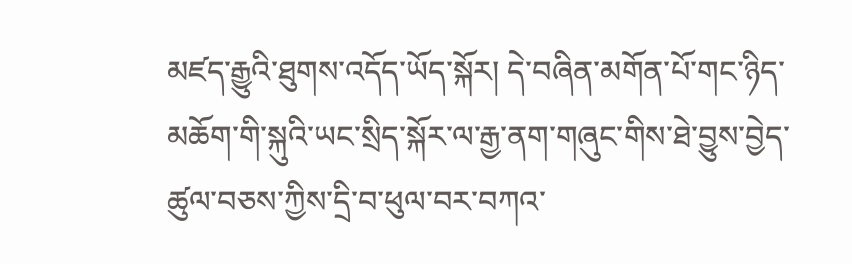མཛད་རྒྱུའི་ཐུགས་འདོད་ཡོད་སྐོར། དེ་བཞིན་མགོན་པོ་གང་ཉིད་མཆོག་གི་སྐུའི་ཡང་སྲིད་སྐོར་ལ་རྒྱ་ནག་གཞུང་གིས་ཐེ་བྱུས་བྱེད་ཚུལ་བཅས་ཀྱིས་དྲི་བ་ཕུལ་བར་བཀའ་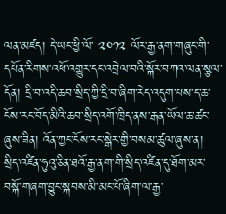ལན་མཛད། དེ་ཡང་ཕྱི་ལོ་ ༢༠༡༢ ལོར་རྒྱ་ནག་གཞུང་གི་དཔོན་རིགས་འཕོ་འགྱུར་དང་འབྲེལ་བའི་སྐོར་བཀའ་ལན་སྩལ་དོན། དྲི་བ་འདི་ཆབ་སྲིད་ཀྱི་དྲི་བ་ཞིག་རེད་འདུག་པས་ད་ཆ་ངོས་རང་བོད་མིའི་ཆབ་སྲིད་འགོ་ཁྲིད་ནས་རྒན་ཡོལ་ཆ་ཚང་ཞུས་ཟིན། འོན་ཀྱང་ངོས་རང་སྒེར་གྱི་བསམ་ཚུལ་ཞུས་ན། སྲིད་འཛིན་ཧུའུ་ཅིན་ཐའོ་རྒྱ་ནག་གི་སྲིད་འཛིན་དུ་ཐོག་མར་བསྐོ་གཞག་བྱུང་སྐབས་མི་མང་པོ་ཞིག་ལ་རྒྱ་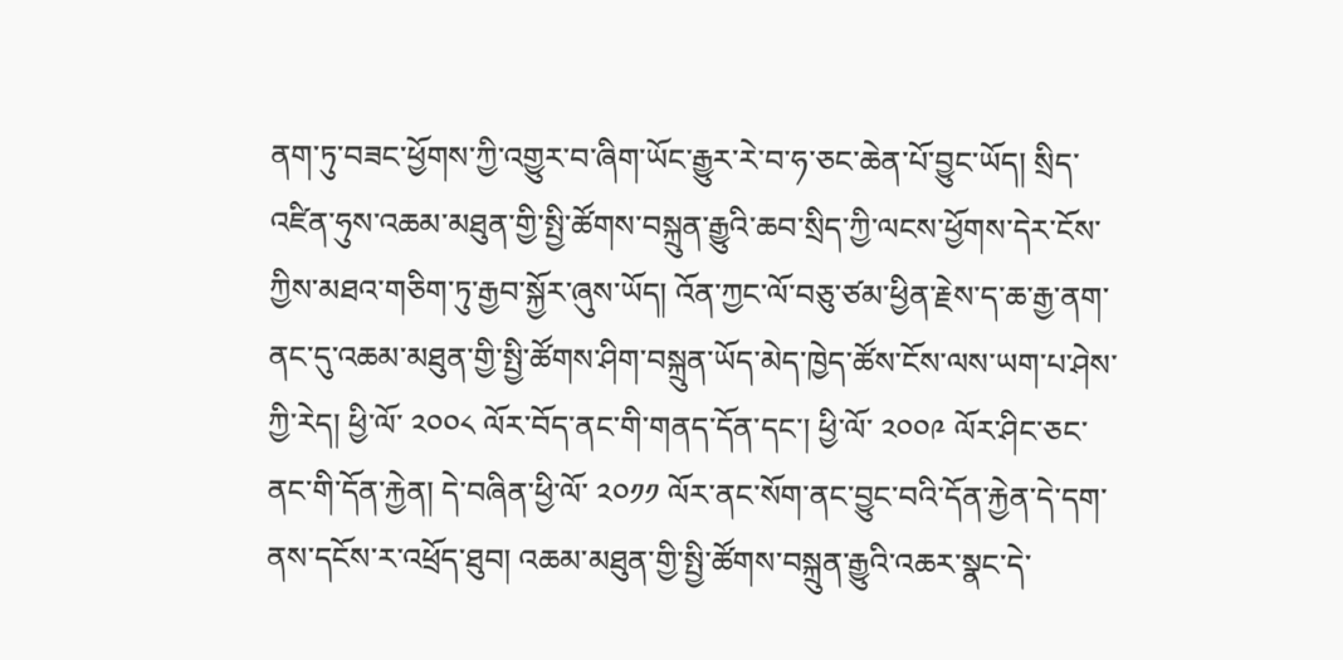ནག་ཏུ་བཟང་ཕྱོགས་ཀྱི་འགྱུར་བ་ཞིག་ཡོང་རྒྱུར་རེ་བ་ཧ་ཅང་ཆེན་པོ་བྱུང་ཡོད། སྲིད་འཛིན་ཧུས་འཆམ་མཐུན་གྱི་སྤྱི་ཚོགས་བསྐྲུན་རྒྱུའི་ཆབ་སྲིད་ཀྱི་ལངས་ཕྱོགས་དེར་ངོས་ཀྱིས་མཐའ་གཅིག་ཏུ་རྒྱབ་སྐྱོར་ཞུས་ཡོད། འོན་ཀྱང་ལོ་བཅུ་ཙམ་ཕྱིན་རྗེས་ད་ཆ་རྒྱ་ནག་ནང་དུ་འཆམ་མཐུན་གྱི་སྤྱི་ཚོགས་ཤིག་བསྐྲུན་ཡོད་མེད་ཁྱེད་ཚོས་ངོས་ལས་ཡག་པ་ཤེས་ཀྱི་རེད། ཕྱི་ལོ་ ༢༠༠༨ ལོར་བོད་ནང་གི་གནད་དོན་དང་། ཕྱི་ལོ་ ༢༠༠༩ ལོར་ཤིང་ཅང་ནང་གི་དོན་རྐྱེན། དེ་བཞིན་ཕྱི་ལོ་ ༢༠༡༡ ལོར་ནང་སོག་ནང་བྱུང་བའི་དོན་རྐྱེན་དེ་དག་ནས་དངོས་ར་འཕྲོད་ཐུབ། འཆམ་མཐུན་གྱི་སྤྱི་ཚོགས་བསྐྲུན་རྒྱུའི་འཆར་སྣང་དེ་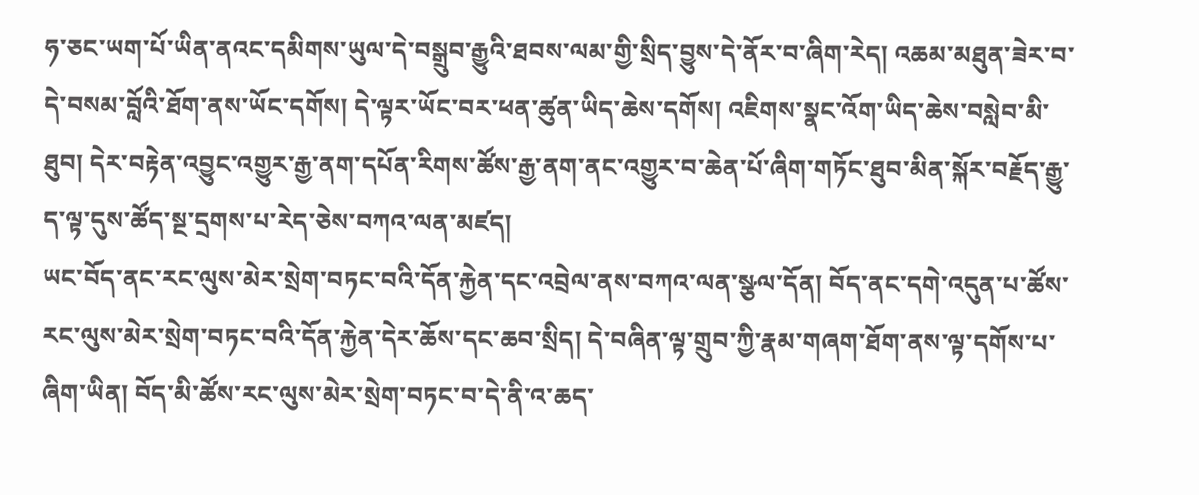ཧ་ཅང་ཡག་པོ་ཡིན་ནའང་དམིགས་ཡུལ་དེ་བསྒྲུབ་རྒྱུའི་ཐབས་ལམ་གྱི་སྲིད་བྱུས་དེ་ནོར་བ་ཞིག་རེད། འཆམ་མཐུན་ཟེར་བ་དེ་བསམ་བློའི་ཐོག་ནས་ཡོང་དགོས། དེ་ལྟར་ཡོང་བར་ཕན་ཚུན་ཡིད་ཆེས་དགོས། འཇིགས་སྣང་འོག་ཡིད་ཆེས་བསླེབ་མི་ཐུབ། དེར་བརྟེན་འབྱུང་འགྱུར་རྒྱ་ནག་དཔོན་རིགས་ཚོས་རྒྱ་ནག་ནང་འགྱུར་བ་ཆེན་པོ་ཞིག་གཏོང་ཐུབ་མིན་སྐོར་བརྗོད་རྒྱུ་ད་ལྟ་དུས་ཚོད་སྔ་དྲགས་པ་རེད་ཅེས་བཀའ་ལན་མཛད།
ཡང་བོད་ནང་རང་ལུས་མེར་སྲེག་བཏང་བའི་དོན་རྐྱེན་དང་འབྲེལ་ནས་བཀའ་ལན་སྩལ་དོན། བོད་ནང་དགེ་འདུན་པ་ཚོས་རང་ལུས་མེར་སྲེག་བཏང་བའི་དོན་རྐྱེན་དེར་ཆོས་དང་ཆབ་སྲིད། དེ་བཞིན་ལྟ་གྲུབ་ཀྱི་རྣམ་གཞག་ཐོག་ནས་ལྟ་དགོས་པ་ཞིག་ཡིན། བོད་མི་ཚོས་རང་ལུས་མེར་སྲེག་བཏང་བ་དེ་ནི་འ་ཆད་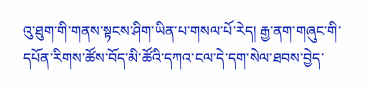འུ་ཐུག་གི་གནས་སྟངས་ཤིག་ཡིན་པ་གསལ་པོ་རེད། རྒྱ་ནག་གཞུང་གི་དཔོན་རིགས་ཚོས་བོད་མི་ཚོའི་དཀའ་ངལ་དེ་དག་སེལ་ཐབས་བྱེད་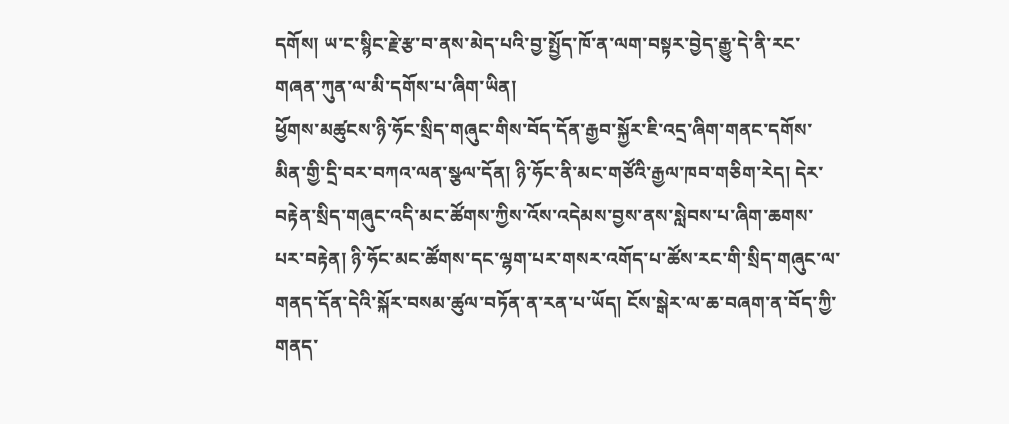དགོས། ཡ་ང་སྙིང་རྗེ་རྩ་བ་ནས་མེད་པའི་བྱ་སྤྱོད་ཁོ་ན་ལག་བསྟར་བྱེད་རྒྱུ་དེ་ནི་རང་གཞན་ཀུན་ལ་མི་དགོས་པ་ཞིག་ཡིན།
ཕྱོགས་མཚུངས་ཉི་ཧོང་སྲིད་གཞུང་གིས་བོད་དོན་རྒྱབ་སྐྱོར་ཇི་འདྲ་ཞིག་གནང་དགོས་མིན་གྱི་དྲི་བར་བཀའ་ལན་སྩལ་དོན། ཉི་ཧོང་ནི་མང་གཙོའི་རྒྱལ་ཁབ་གཅིག་རེད། དེར་བརྟེན་སྲིད་གཞུང་འདི་མང་ཚོགས་ཀྱིས་འོས་འདེམས་བྱས་ནས་སླེབས་པ་ཞིག་ཆགས་པར་བརྟེན། ཉི་ཧོང་མང་ཚོགས་དང་ལྷག་པར་གསར་འགོད་པ་ཚོས་རང་གི་སྲིད་གཞུང་ལ་གནད་དོན་དེའི་སྐོར་བསམ་ཚུལ་བཏོན་ན་རན་པ་ཡོད། ངོས་སྒེར་ལ་ཆ་བཞག་ན་བོད་ཀྱི་གནད་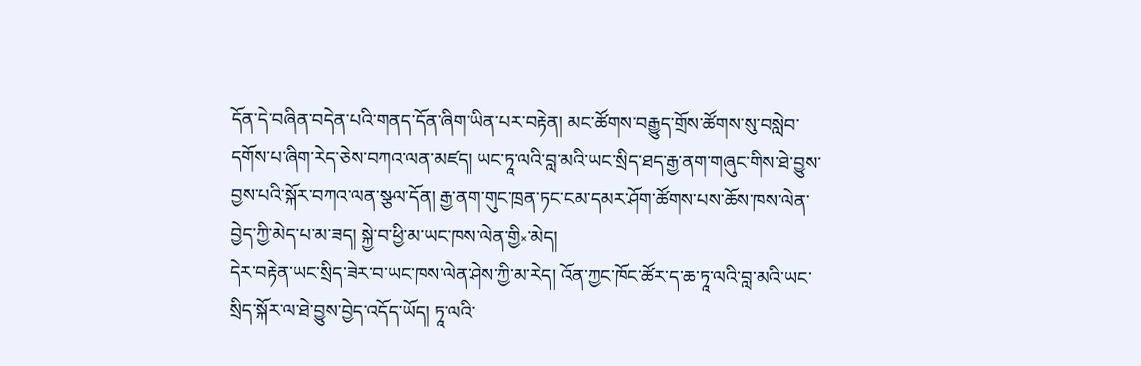དོན་དེ་བཞིན་བདེན་པའི་གནད་དོན་ཞིག་ཡིན་པར་བརྟེན། མང་ཚོགས་བརྒྱུད་གྲོས་ཚོགས་སུ་བསླེབ་དགོས་པ་ཞིག་རེད་ཅེས་བཀའ་ལན་མཛད། ཡང་ཏཱ་ལའི་བླ་མའི་ཡང་སྲིད་ཐད་རྒྱ་ནག་གཞུང་གིས་ཐེ་བྱུས་བྱས་པའི་སྐོར་བཀའ་ལན་སྩལ་དོན། རྒྱ་ནག་གུང་ཁྲན་ཏང་ངམ་དམར་ཤོག་ཚོགས་པས་ཆོས་ཁས་ལེན་བྱེད་ཀྱི་མེད་པ་མ་ཟད། སྐྱེ་བ་ཕྱི་མ་ཡང་ཁས་ལེན་གྱི༝་མེད།
དེར་བརྟེན་ཡང་སྲིད་ཟེར་བ་ཡང་ཁས་ལེན་ཤེས་ཀྱི་མ་རེད། འོན་ཀྱང་ཁོང་ཚོར་ད་ཆ་ཏཱ་ལའི་བླ་མའི་ཡང་སྲིད་སྐོར་ལ་ཐེ་བྱུས་བྱེད་འདོད་ཡོད། ཏཱ་ལའི་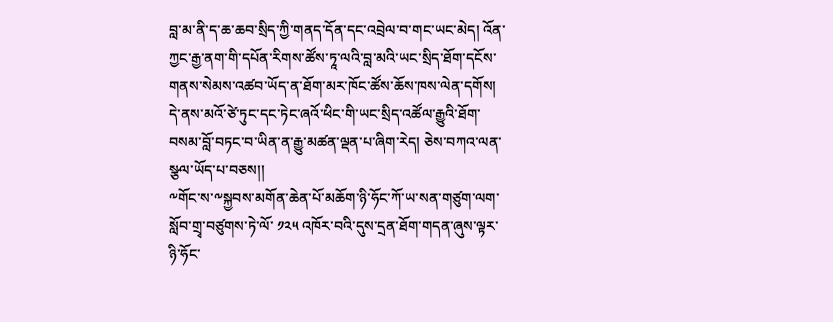བླ་མ་ནི་ད་ཆ་ཆབ་སྲིད་ཀྱི་གནད་དོན་དང་འབྲེལ་བ་གང་ཡང་མེད། འོན་ཀྱང་རྒྱ་ནག་གི་དཔོན་རིགས་ཚོས་ཏཱ་ལའི་བླ་མའི་ཡང་སྲིད་ཐོག་དངོས་གནས་སེམས་འཚབ་ཡོད་ན་ཐོག་མར་ཁོང་ཚོས་ཆོས་ཁས་ལེན་དགོས། དེ་ནས་མའོ་ཙེ་ཏུང་དང་ཏེང་ཞའོ་ཕིང་གི་ཡང་སྲིད་འཚོལ་རྒྱུའི་ཐོག་བསམ་བློ་བཏང་བ་ཡིན་ན་རྒྱུ་མཚན་ལྡན་པ་ཞིག་རེད། ཅེས་བཀའ་ལན་སྩལ་ཡོད་པ་བཅས།།
༸གོང་ས་༸སྐྱབས་མགོན་ཆེན་པོ་མཆོག་ཉི་ཧོང་ཀོ་ཡ་སན་གཙུག་ལག་སློབ་གྲྭ་བཙུགས་ཏེ་ལོ་ ༡༢༥ འཁོར་བའི་དུས་དྲན་ཐོག་གདན་ཞུས་ལྟར་ཉི་ཧོང་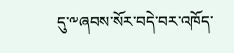དུ་༸ཞབས་སོར་བདེ་བར་འཁོད་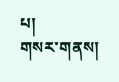པ།
གསར་གནས།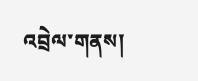འབྲེལ་གནས།